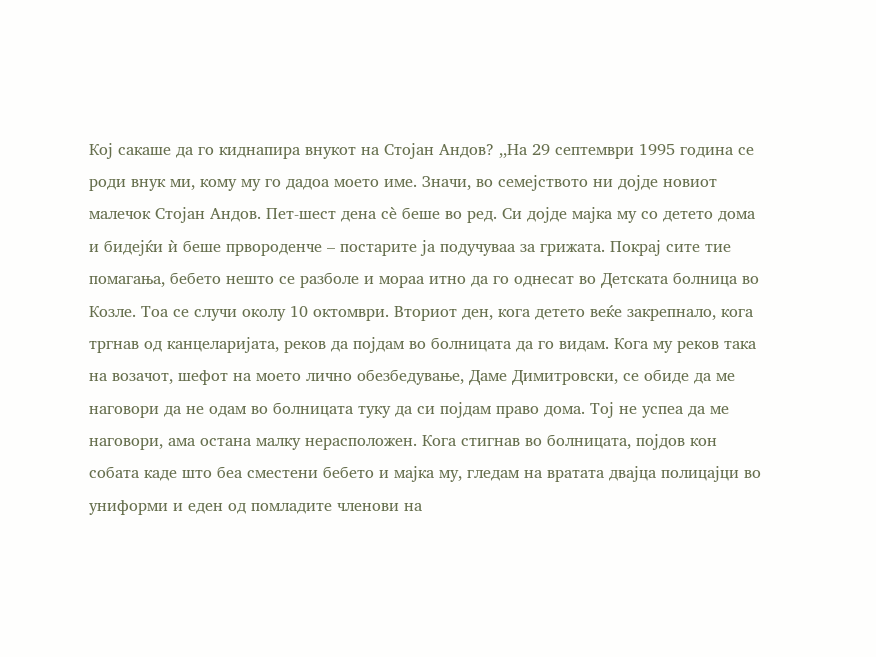Кој сакаше да го киднапира внукот на Стојан Андов? ,,На 29 септември 1995 година се роди внук ми, кому му го дадоа моето име. Значи, во семејството ни дојде новиот малечок Стојан Андов. Пет-шест дена сѐ беше во ред. Си дојде мајка му со детето дома и бидејќи ѝ беше првороденче – постарите ја подучуваа за грижата. Покрај сите тие помагања, бебето нешто се разболе и мораа итно да го однесат во Детската болница во Козле. Тоа се случи околу 10 октомври. Вториот ден, кога детето веќе закрепнало, кога тргнав од канцеларијата, реков да појдам во болницата да го видам. Кога му реков така на возачот, шефот на моето лично обезбедување, Даме Димитровски, се обиде да ме наговори да не одам во болницата туку да си појдам право дома. Тој не успеа да ме наговори, ама остана малку нерасположен. Кога стигнав во болницата, појдов кон собата каде што беа сместени бебето и мајка му, гледам на вратата двајца полицајци во униформи и еден од помладите членови на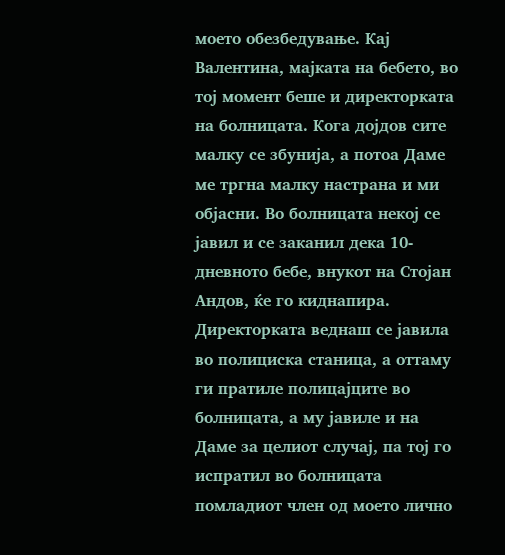моето обезбедување. Кај Валентина, мајката на бебето, во тој момент беше и директорката на болницата. Кога дојдов сите малку се збунија, а потоа Даме ме тргна малку настрана и ми објасни. Во болницата некој се јавил и се заканил дека 10-дневното бебе, внукот на Стојан Андов, ќе го киднапира. Директорката веднаш се јавила во полициска станица, а оттаму ги пратиле полицајците во болницата, а му јавиле и на Даме за целиот случај, па тој го испратил во болницата помладиот член од моето лично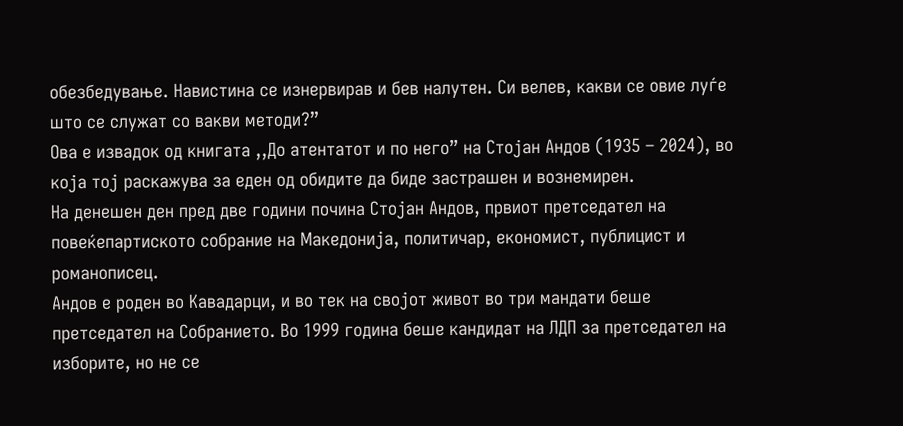обезбедување. Навистина се изнервирав и бев налутен. Си велев, какви се овие луѓе што се служат со вакви методи?”
Ова е извадок од книгата ,,До атентатот и по него” на Стојан Андов (1935 – 2024), во која тој раскажува за еден од обидите да биде застрашен и вознемирен.
На денешен ден пред две години почина Стојан Андов, првиот претседател на повеќепартиското собрание на Македонија, политичар, економист, публицист и романописец.
Андов е роден во Кавадарци, и во тек на својот живот во три мандати беше претседател на Собранието. Во 1999 година беше кандидат на ЛДП за претседател на изборите, но не се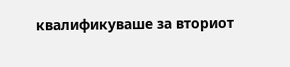квалификуваше за вториот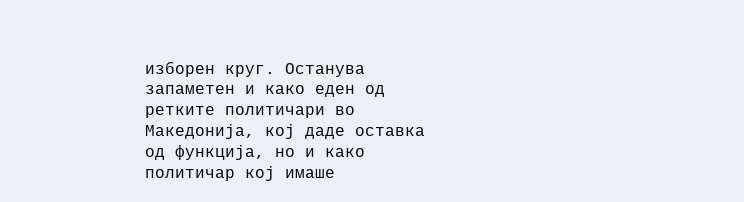изборен круг. Останува запаметен и како еден од ретките политичари во Македонија, кој даде оставка од функција, но и како политичар кој имаше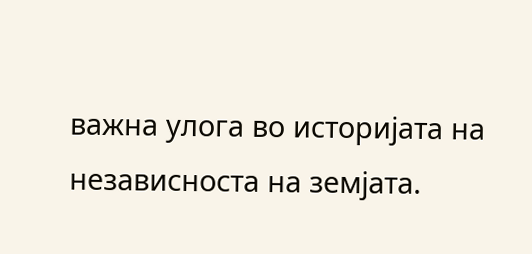важна улога во историјата на независноста на земјата.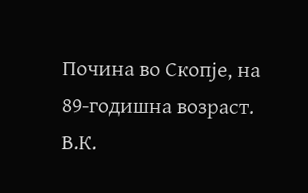Почина во Скопје, на 89-годишна возраст.
В.К.